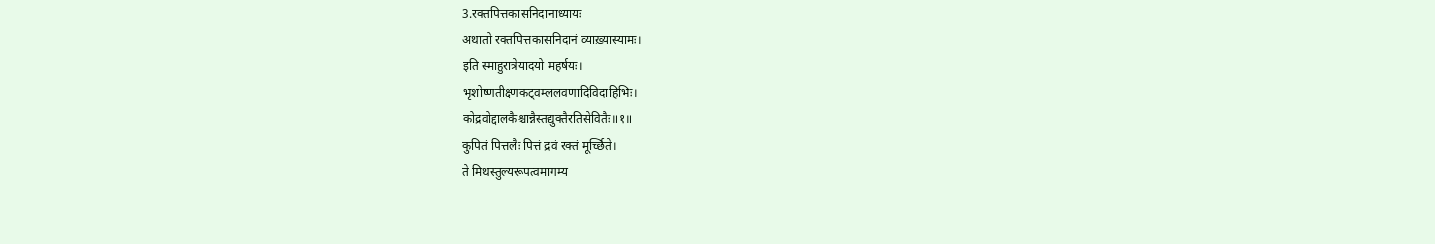3.रक्तपित्तकासनिदानाध्यायः
अथातो रक्तपित्तकासनिदानं व्याख़्यास्यामः।
इति स्माहुरात्रेयादयो महर्षयः।
भृशोष्णतीक्ष्णकट्वम्ललवणादिविदाहिभिः।
कोद्रवोद्दालकैश्चान्नैस्तद्युक्तैरतिसेवितैः॥१॥
कुपितं पित्तलैः पित्तं द्रवं रक्तं मूर्च्छिते।
ते मिथस्तुल्यरूपत्वमागम्य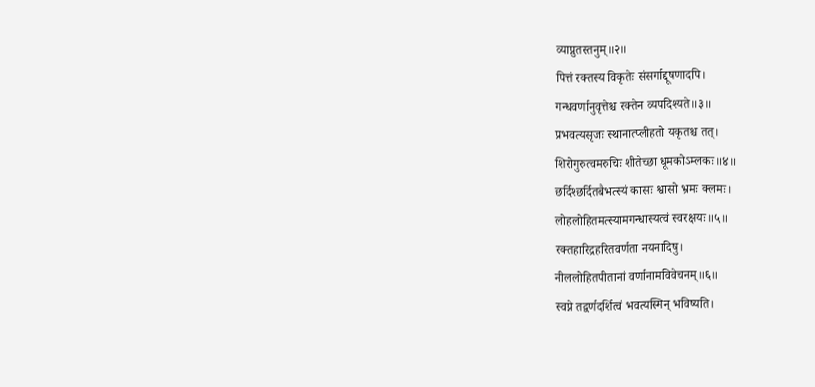व्याप्नुतस्तनुम्॥२॥
पित्तं रक्तस्य विकृतेः संसर्गाद्दूषणादपि।
गन्धवर्णानुवृत्तेश्च रक्तेन व्यपदिश्यते॥३॥
प्रभवत्यसृजः स्थानात्प्लीहतो यकृतश्च तत्।
शिरोगुरुत्वमरुचिः शीतेच्छा धूमकोऽम्लकः॥४॥
छर्दिश्छर्दितबैभत्स्यं कासः श्वासो भ्रमः क्लमः।
लोहलोहितमत्स्यामगन्धास्यत्वं स्वरक्षयः॥५॥
रक्तहारिद्रहरितवर्णता नयनादिषु।
नीललोहितपीतानां वर्णानामविवेचनम्॥६॥
स्वप्ने तद्वर्णदर्शित्वं भवत्यस्मिन् भविष्यति।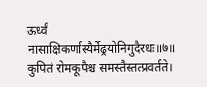ऊर्ध्वं नासाक्षिकर्णास्यैर्मेढ्रयोनिगुदैरधः॥७॥
कुपितं रोमकूपैश्च समस्तैस्तत्प्रवर्तते।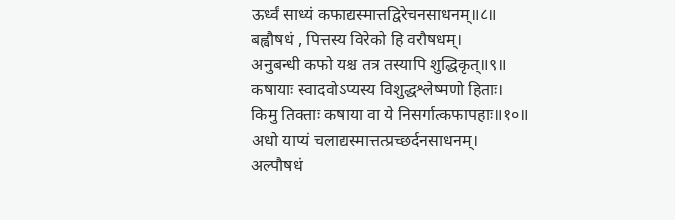ऊर्ध्वं साध्यं कफाद्यस्मात्तद्विरेचनसाधनम्॥८॥
बह्वौषधं , पित्तस्य विरेको हि वरौषधम्।
अनुबन्धी कफो यश्च तत्र तस्यापि शुद्धिकृत्॥९॥
कषायाः स्वादवोऽप्यस्य विशुद्धश्लेष्मणो हिताः।
किमु तिक्ताः कषाया वा ये निसर्गात्कफापहाः॥१०॥
अधो याप्यं चलाद्यस्मात्तत्प्रच्छर्दनसाधनम्।
अल्पौषधं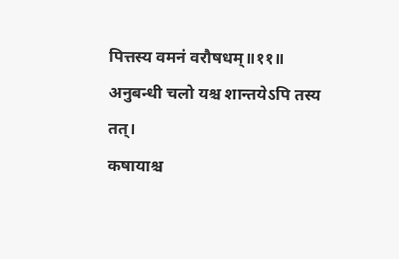पित्तस्य वमनं वरौषधम्॥११॥
अनुबन्धी चलो यश्च शान्तयेऽपि तस्य तत्।
कषायाश्च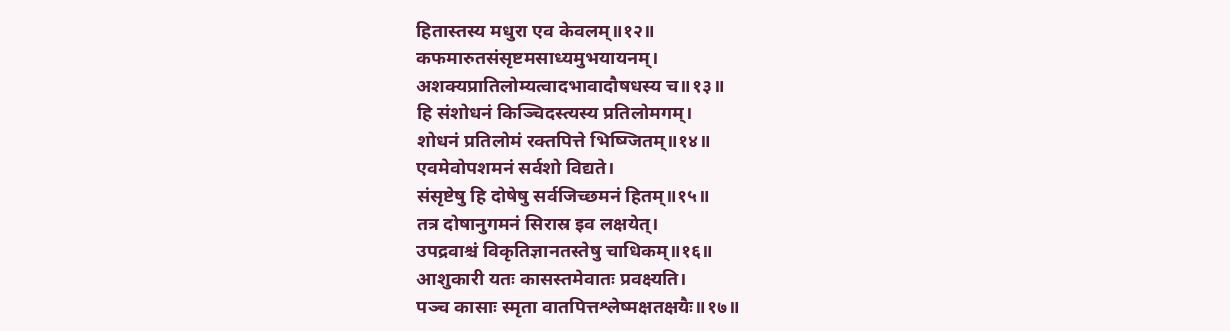हितास्तस्य मधुरा एव केवलम्॥१२॥
कफमारुतसंसृष्टमसाध्यमुभयायनम्।
अशक्यप्रातिलोम्यत्वादभावादौषधस्य च॥१३॥
हि संशोधनं किञ्चिदस्त्यस्य प्रतिलोमगम्।
शोधनं प्रतिलोमं रक्तपित्ते भिष्ग्जितम्॥१४॥
एवमेवोपशमनं सर्वशो विद्यते।
संसृष्टेषु हि दोषेषु सर्वजिच्छमनं हितम्॥१५॥
तत्र दोषानुगमनं सिरास्र इव लक्षयेत्।
उपद्रवाश्चं विकृतिज्ञानतस्तेषु चाधिकम्॥१६॥
आशुकारी यतः कासस्तमेवातः प्रवक्ष्यति।
पञ्च कासाः स्मृता वातपित्तश्लेष्मक्षतक्षयैः॥१७॥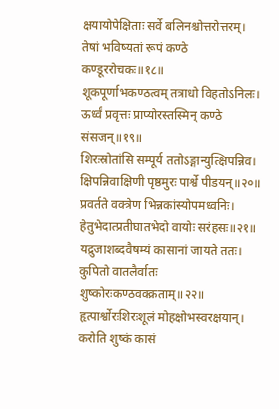क्षयायोपेक्षिताः सर्वे बलिनश्चोत्तरोत्तरम्।
तेषां भविष्यतां रूपं कण्ठे कण्डूररोचकः॥१८॥
शूकपूर्णाभकण्ठत्वम् तत्राधो विहतोऽनिलः।
ऊर्ध्वं प्रवृत्तः प्राप्योरस्तस्मिन् कण्ठे संसजन्॥१९॥
शिरःस्रोतांसि सम्पूर्य ततोऽङ्गान्युत्क्षिपन्निव।
क्षिपन्निवाक्षिणी पृष्ठमुरः पार्श्वे पीडयन्॥२०॥
प्रवर्तते वक्त्रेण भिन्नकांस्योपमध्वनिः।
हेतुभेदात्प्रतीघातभेदो वायोः सरंहसः॥२१॥
यद्रुजाशब्दवैषम्यं कासानां जायते ततः।
कुपितो वातलैर्वातः शुष्कोरःकण्ठवक्क्रताम्॥२२॥
हृत्पार्श्वोरःशिरःशूलं मोहक्षोभस्वरक्षयान्।
करोति शुष्कं कासं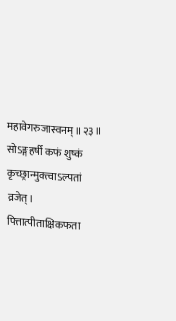महावेगरुजास्वनम्॥२३॥
सोऽङ्गहर्षी कफं शुष्कं कृच्छ्रान्मुक्त्वाऽल्पतां व्रजेत्।
पित्तात्पीताक्षिकफता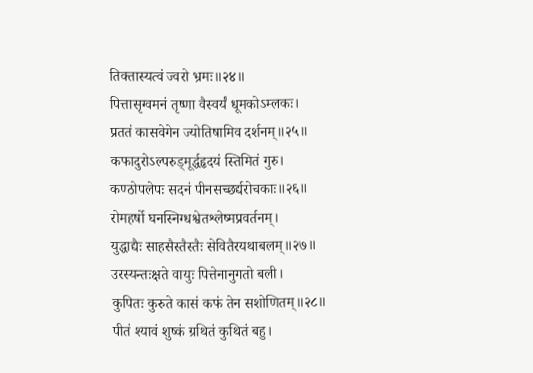तिक्तास्यत्वं ज्वरो भ्रमः॥२४॥
पित्तासृग्वमनं तृष्णा वैस्वर्यं धूमकोऽम्लकः।
प्रततं कासवेगेन ज्योतिषामिव दर्शनम्॥२५॥
कफादुरोऽल्परुड्मूर्द्धहृदयं स्तिमितं गुरु।
कण्ठोपलेपः सदनं पीनसच्छर्द्यरोचकाः॥२६॥
रोमहर्षो घनस्निग्धश्वेतश्लेष्मप्रवर्तनम्।
युद्धाद्यैः साहसैस्तैस्तैः सेवितैरयथाबलम्॥२७॥
उरस्यन्तःक्षते वायुः पित्तेनानुगतो बली।
कुपितः कुरुते कासं कफं तेन सशोणितम्॥२८॥
पीतं श्यावं शुष्कं ग्रथितं कुथितं बहु।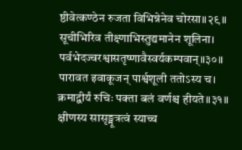ष्ठीवेत्कण्ठेन रुजता विभिन्नेनेव चोरसा॥२९॥
सूचीभिरिव तीक्ष्णाभिस्तुद्यमानेन शूलिना।
पर्वभेदज्वरश्वासतृष्णावैस्वर्यकम्पवान्॥३०॥
पारावत इवाकूजन् पार्श्वशूली ततोऽस्य च।
क्रमाद्वीर्यं रुचिः पक्ता बलं वर्णश्च हीयते॥३१॥
क्षीणस्य सासृङ्मूत्रत्वं स्याच्च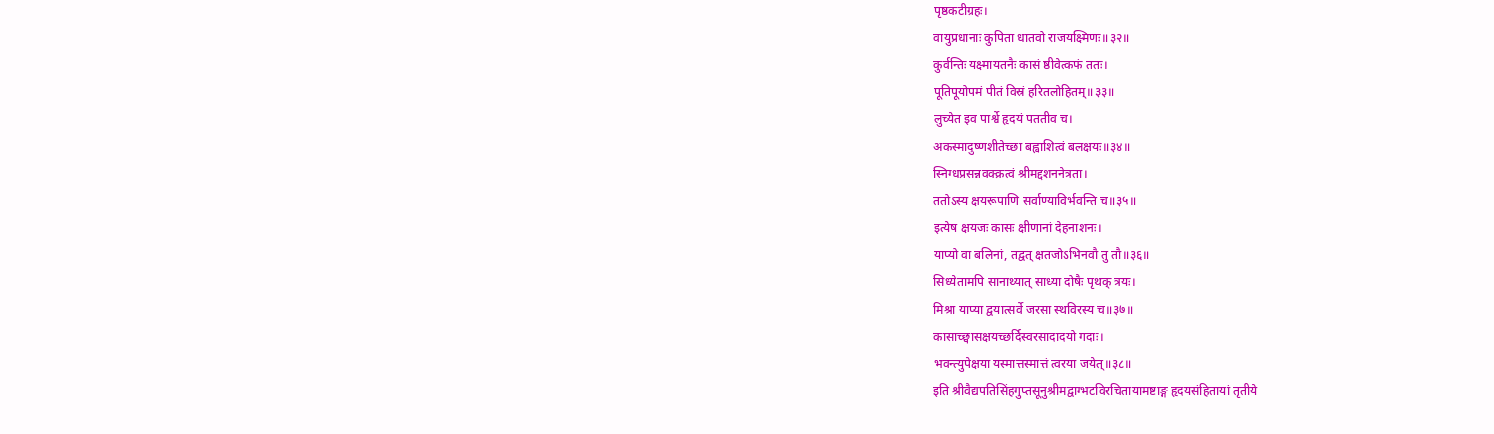पृष्ठकटीग्रहः।
वायुप्रधानाः कुपिता धातवो राजयक्ष्मिणः॥३२॥
कुर्वन्तिः यक्ष्मायतनैः कासं ष्ठीवेत्कफं ततः।
पूतिपूयोपमं पीतं विस्रं हरितलोहितम्॥३३॥
लुच्येत इव पार्श्वे हृदयं पततीव च।
अकस्मादुष्णशीतेच्छा बह्वाशित्वं बलक्षयः॥३४॥
स्निग्धप्रसन्नवक्क्रत्वं श्रीमद्दशननेत्रता।
ततोऽस्य क्षयरूपाणि सर्वाण्याविर्भवन्ति च॥३५॥
इत्येष क्षयजः कासः क्षीणानां देहनाशनः।
याप्यो वा बलिनां, तद्वत् क्षतजोऽभिनवौ तु तौ॥३६॥
सिध्येतामपि सानाथ्यात् साध्या दोषैः पृथक् त्रयः।
मिश्रा याप्या द्वयात्सर्वे जरसा स्थविरस्य च॥३७॥
कासाच्छ्वासक्षयच्छर्दिस्वरसादादयो गदाः।
भवन्त्युपेक्षया यस्मात्तस्मात्तं त्वरया जयेत्॥३८॥
इति श्रीवैद्यपतिसिंहगुप्तसूनुश्रीमद्वाग्भटविरचितायामष्टाङ्ग हृदयसंहितायां तृतीये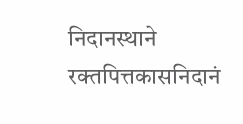निदानस्थाने रक्तपित्तकासनिदानं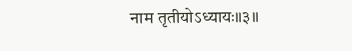नाम तृतीयोऽध्यायः॥३॥